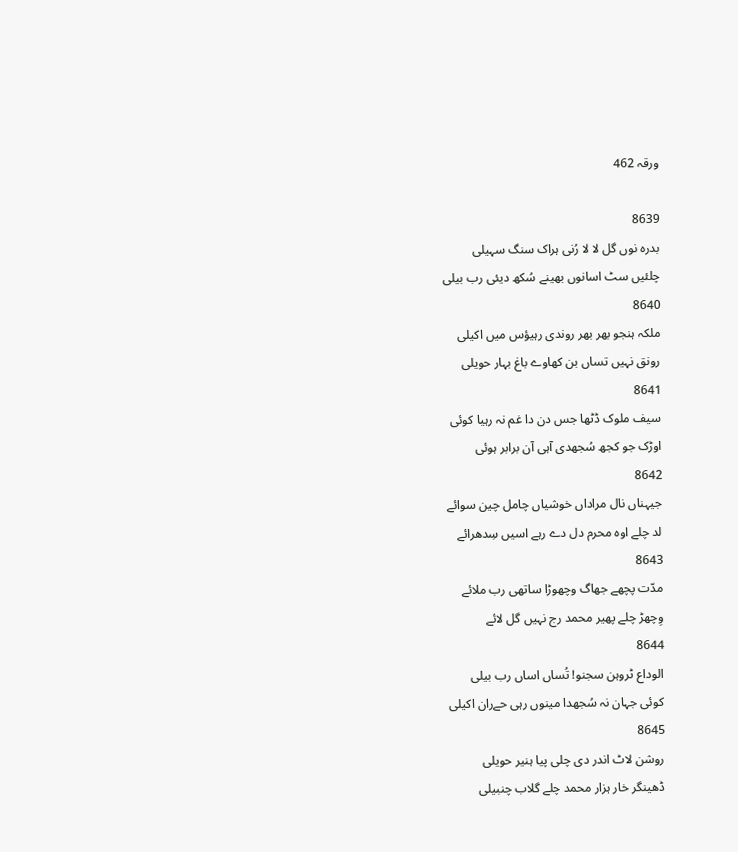ورقہ 462

8639
بدرہ نوں گل لا لا رُنی ہراک سنگ سہیلی
چلئیں سٹ اسانوں بھینے سُکھ دیئی رب بیلی
8640
ملکہ ہنجو بھر بھر روندی رہیؤس میں اکیلی
رونق نہیں تساں بن کھاوے باغ بہار حویلی
8641
سیف ملوک ڈٹھا جس دن دا غم نہ رہیا کوئی
اوڑک جو کجھ سُجھدی آہی آن برابر ہوئی
8642
جیہناں نال مراداں خوشیاں چامل چین سوائے
لد چلے اوہ محرم دل دے رہے اسیں سِدھرائے
8643
مدّت پچھے جھاگ وچھوڑا ساتھی رب ملائے
وِچھڑ چلے پھیر محمد رج نہیں گل لائے
8644
الوداع ٹروہن سجنو! تُساں اساں رب بیلی
کوئی جہان نہ سُجھدا مینوں رہی حےران اکیلی
8645
روشن لاٹ اندر دی چلی پیا ہنیر حویلی
ڈھینگر خار ہزار محمد چلے گلاب چنبیلی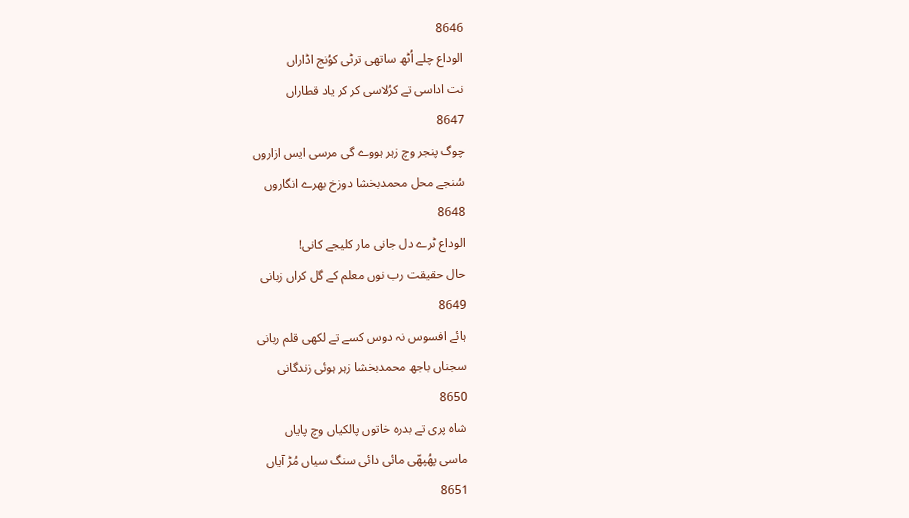8646
الوداع چلے اُٹھ ساتھی ترٹی کوُنج اڈاراں
نت اداسی تے کرُلاسی کر کر یاد قطاراں
8647
چوگ پنجر وچ زہر ہووے گی مرسی ایس ازاروں
سُنجے محل محمدبخشا دوزخ بھرے انگاروں
8648
الوداع ٹرے دل جانی مار کلیجے کانی!
حال حقیقت رب نوں معلم کے گل کراں زبانی
8649
ہائے افسوس نہ دوس کسے تے لکھی قلم ربانی
سجناں باجھ محمدبخشا زہر ہوئی زندگانی
8650
شاہ پری تے بدرہ خاتوں پالکیاں وچ پایاں
ماسی پھُپھّی مائی دائی سنگ سیاں مُڑ آیاں
8651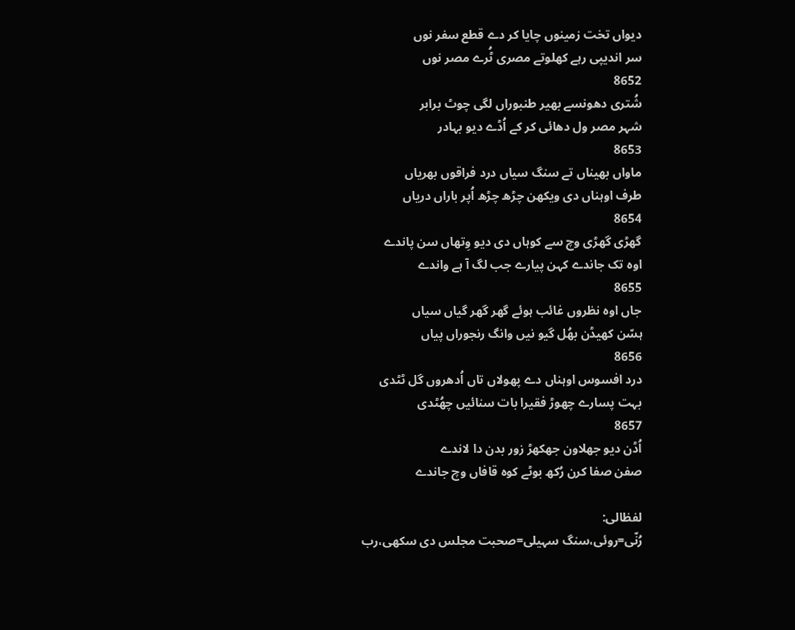دیواں تخت زمینوں چایا کر دے قطع سفر نوں
سر اندیپی رہے کھلوتے مصری ٹُرے مصر نوں
8652
شُتری دھونسے بھیر طنبوراں لگی چوٹ برابر
شہر مصر ول دھائی کر کے اُڈے دیو بہادر
8653
ماواں بھیناں تے سنگ سیاں درد فراقوں بھریاں
طرف اوہناں دی ویکھن چڑھ چڑھ اُپر باراں دریاں
8654
گھڑی گھڑی وچ سے کوہاں دی دیو وِتھاں سن پاندے
اوہ تک جاندے کہن پیارے جب لگ آ ہے واندے
8655
جاں اوہ نظروں غائب ہوئے گھر گھر گیاں سیاں
ہسّن کھیڈن بھُل گیو نیں وانگ رنجوراں پیاں
8656
درد افسوس اوہناں دے پھولاں تاں اُدھروں گل ٹٹدی
بہت پسارے چھوڑ فقیرا بات سنائیں چھُٹدی
8657
اُڈن دیو جھلاون جھکھڑ زور بدن دا لاندے
صفن صفا کرن رُکھ بوٹے کوہ قافاں وچ جاندے

لفظالی:
رُنّی=روئی،سنگ سہیلی=صحبت مجلس دی سکھی،رب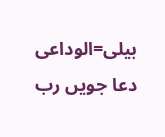بیلی=الوداعی دعا جویں رب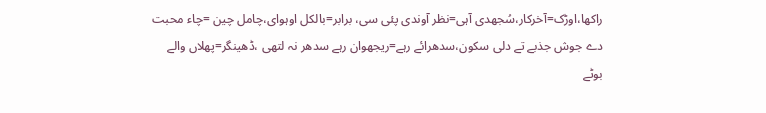راکھا،اوڑک=آخرکار،سُجھدی آہی=نظر آوندی پئی سی، برابر=بالکل اوہوای،چامل چین =چاء محبت دے جوش جذبے تے دلی سکون،سدھرائے رہے=ریجھوان رہے سدھر نہ لتھی ،ڈھینگر=پھلاں والے بوٹے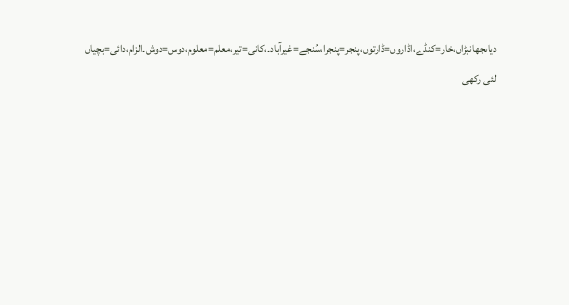دیاںجھانبڑاں،خار=کنڈے،اڈاروں=ڈارتوں،پنجر=پنجرا،سُنجے=غیرآباد۔،کانی=تیر،معلم=معلوم،دوس=دوش۔الزام،دائی=بچیاں لئی رکھی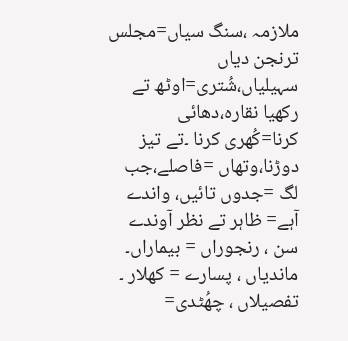ملازمہ ،سنگ سیاں=مجلس ترنجن دیاں سہیلیاں،شُتری=اوٹھ تے رکھیا نقارہ،دھائی کرنا=کُھری کرنا ۔تے تیز دوڑنا،وتھاں =فاصلے،جب لگ =جدوں تائیں، واندے آہے= ظاہر تے نظر آوندے سن ، رنجوراں = بیماراں۔ ماندیاں ، پسارے = کھلار ۔ تفصیلاں ، چھُٹدی=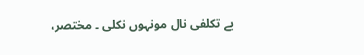بے تکلفی نال مونہوں نکلی ۔ مختصر،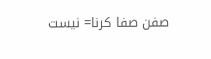صفن صفا کرنا= نیست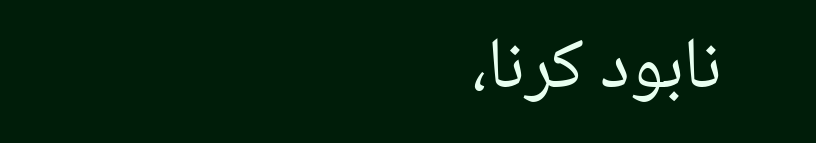نابود کرنا،